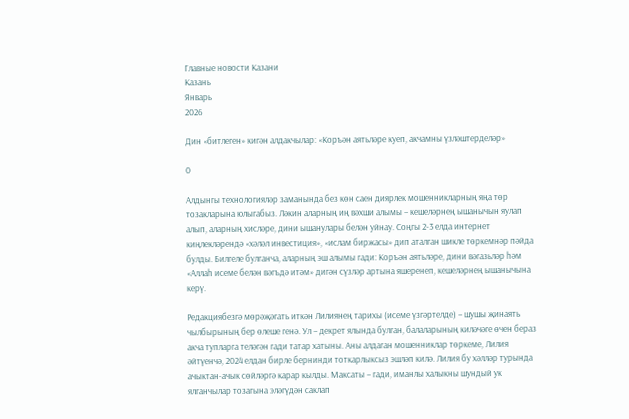Главные новости Казани
Казань
Январь
2026

Дин «битлеген» кигән алдакчылар: «Коръән аятьләре куеп, акчамны үзләштерделәр»

0

Алдынгы технологияләр заманында без көн саен диярлек мошенникларның яңа төр тозакларына юлыгабыз. Ләкин аларның иң вәхши алымы – кешеләрнең ышанычын яулап алып, аларның хисләре, дини ышанулары белән уйнау. Соңгы 2-3 елда интернет киңлекләрендә «хәләл инвестиция», «ислам биржасы» дип аталган шикле төркемнәр пәйда булды. Билгеле булганча, аларның эш алымы гади: Коръән аятьләре, дини вәгазьләр һәм «Аллаһ исеме белән вәгъдә итәм» дигән сүзләр артына яшеренеп, кешеләрнең ышанычына керү.

Редакциябезгә мөрәҗәгать иткән Лилиянең тарихы (исеме үзгәртелде) – шушы җинаять чылбырының бер өлеше генә. Ул – декрет ялында булган, балаларының киләчәге өчен бераз акча тупларга теләгән гади татар хатыны. Аны алдаган мошенниклар төркеме, Лилия әйтүенчә, 2024 елдан бирле бернинди тоткарлыксыз эшләп килә. Лилия бу хәлләр турында ачыктан-ачык сөйләргә карар кылды. Максаты – гади, иманлы халыкны шундый ук ялганчылар тозагына эләгүдән саклап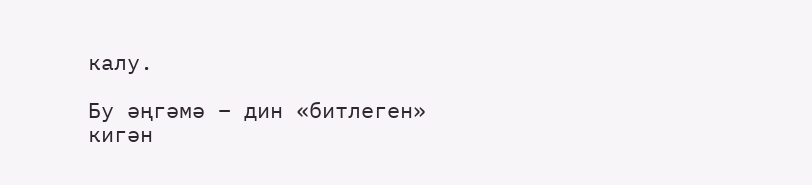калу.

Бу әңгәмә – дин «битлеген» кигән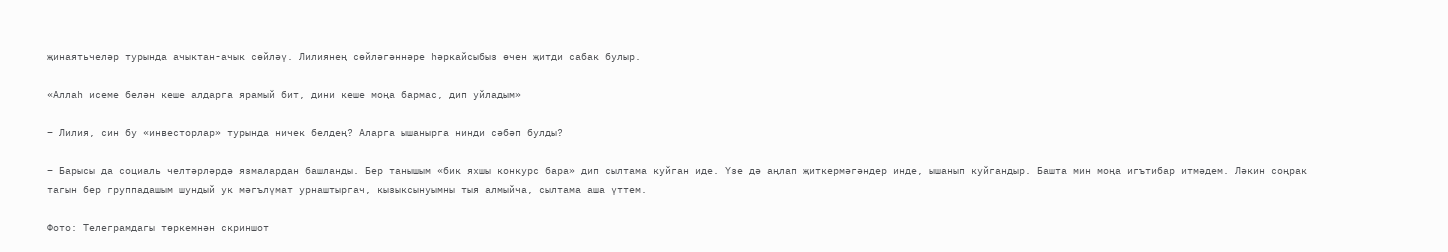җинаятьчеләр турында ачыктан-ачык сөйләү. Лилиянең сөйләгәннәре һәркайсыбыз өчен җитди сабак булыр.

«Аллаһ исеме белән кеше алдарга ярамый бит, дини кеше моңа бармас, дип уйладым»

– Лилия, син бу «инвесторлар» турында ничек белдең? Аларга ышанырга нинди сәбәп булды?

– Барысы да социаль челтәрләрдә язмалардан башланды. Бер танышым «бик яхшы конкурс бара» дип сылтама куйган иде. Үзе дә аңлап җиткермәгәндер инде, ышанып куйгандыр. Башта мин моңа игътибар итмәдем. Ләкин соңрак тагын бер группадашым шундый ук мәгълүмат урнаштыргач, кызыксынуымны тыя алмыйча, сылтама аша үттем.

Фото: Телеграмдагы төркемнән скриншот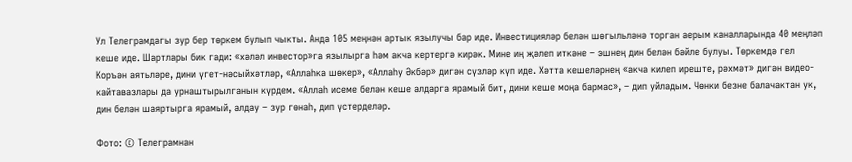Ул Телеграмдагы зур бер төркем булып чыкты. Анда 105 меңнән артык язылучы бар иде. Инвестицияләр белән шөгыльләнә торган аерым каналларында 40 меңләп кеше иде. Шартлары бик гади: «хәләл инвестор»га язылырга һәм акча кертергә кирәк. Мине иң җәлеп иткәне – эшнең дин белән бәйле булуы. Төркемдә гел Коръән аятьләре, дини үгет-нәсыйхәтләр, «Аллаһка шөкер», «Аллаһу Әкбәр» дигән сүзләр күп иде. Хәтта кешеләрнең «акча килеп иреште, рәхмәт» дигән видео-кайтавазлары да урнаштырылганын күрдем. «Аллаһ исеме белән кеше алдарга ярамый бит, дини кеше моңа бармас», – дип уйладым. Чөнки безне балачактан ук, дин белән шаяртырга ярамый, алдау – зур гөнаһ, дип үстерделәр.

Фото: © Телеграмнан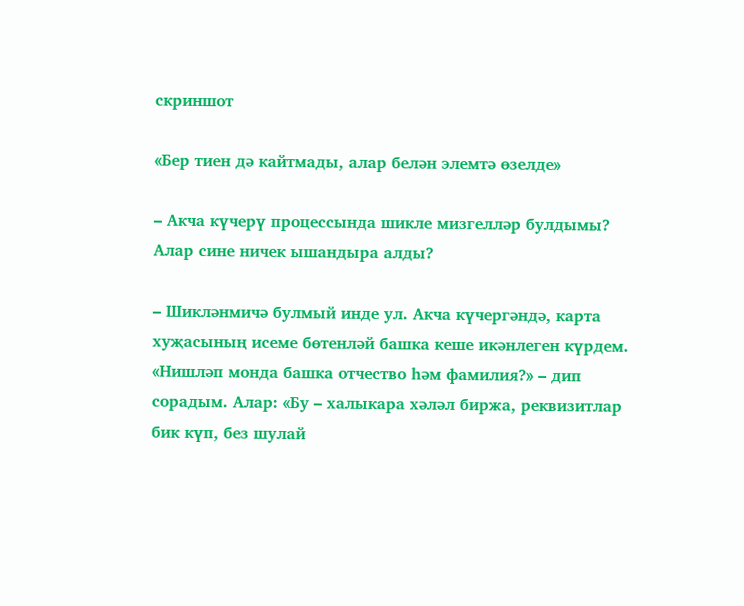скриншот

«Бер тиен дә кайтмады, алар белән элемтә өзелде»

– Акча күчерү процессында шикле мизгелләр булдымы? Алар сине ничек ышандыра алды?

– Шикләнмичә булмый инде ул. Акча күчергәндә, карта хуҗасының исеме бөтенләй башка кеше икәнлеген күрдем. «Нишләп монда башка отчество һәм фамилия?» – дип сорадым. Алар: «Бу – халыкара хәләл биржа, реквизитлар бик күп, без шулай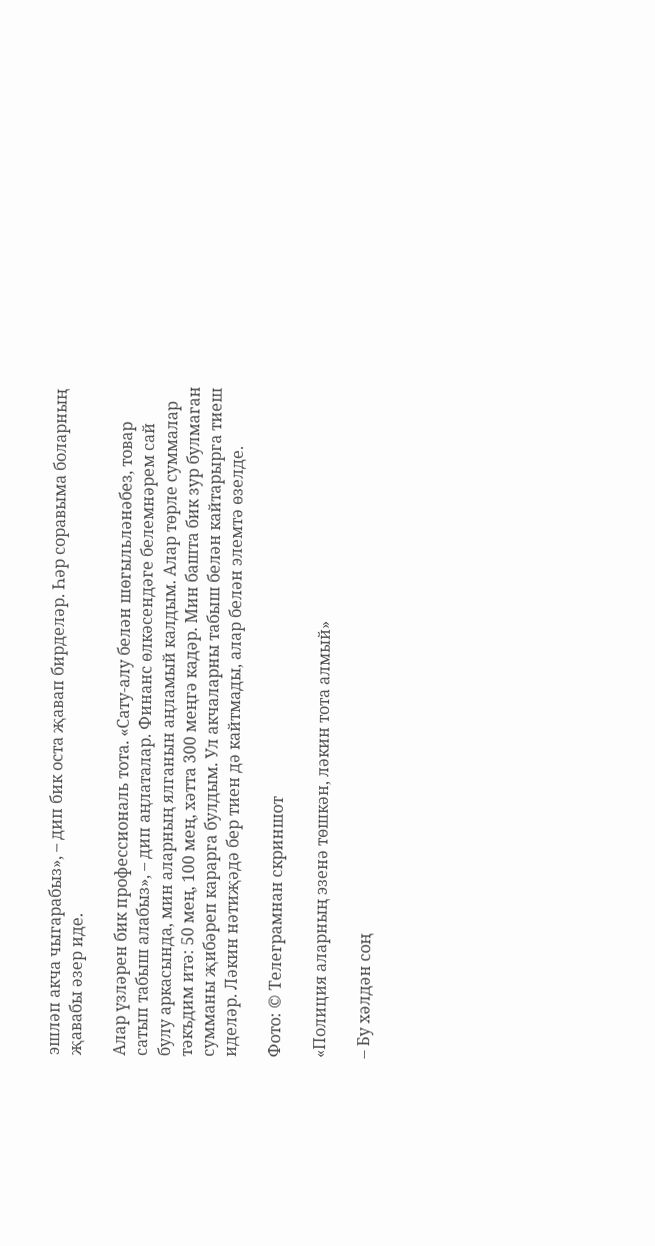эшләп акча чыгарабыз», – дип бик оста җавап бирделәр. Һәр соравыма боларның җавабы әзер иде.

Алар үзләрен бик профессиональ тота. «Сату-алу белән шөгыльләнәбез, товар сатып табыш алабыз», – дип аңлаталар. Финанс өлкәсендәге белемнәрем сай булу аркасында, мин аларның ялганын аңламый калдым. Алар төрле суммалар тәкъдим итә: 50 мең, 100 мең, хәтта 300 меңгә кадәр. Мин башта бик зур булмаган сумманы җибәреп карарга булдым. Ул акчаларны табыш белән кайтарырга тиеш иделәр. Ләкин нәтиҗәдә бер тиен дә кайтмады, алар белән элемтә өзелде.

Фото: © Телеграмнан скриншот

«Полиция аларның эзенә төшкән, ләкин тота алмый»

– Бу хәлдән соң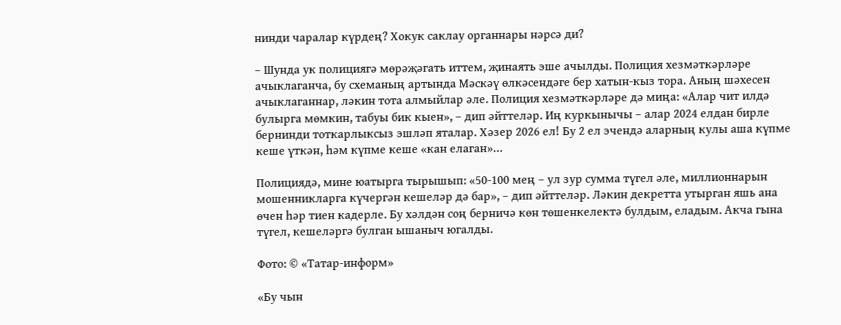нинди чаралар күрдең? Хокук саклау органнары нәрсә ди?

– Шунда ук полициягә мөрәҗәгать иттем, җинаять эше ачылды. Полиция хезмәткәрләре ачыклаганча, бу схеманың артында Мәскәү өлкәсендәге бер хатын-кыз тора. Аның шәхесен ачыклаганнар, ләкин тота алмыйлар әле. Полиция хезмәткәрләре дә миңа: «Алар чит илдә булырга мөмкин, табуы бик кыен», – дип әйттеләр. Иң куркынычы – алар 2024 елдан бирле бернинди тоткарлыксыз эшләп яталар. Хәзер 2026 ел! Бу 2 ел эчендә аларның кулы аша күпме кеше үткән, һәм күпме кеше «кан елаган»…

Полициядә, мине юатырга тырышып: «50-100 мең – ул зур сумма түгел әле, миллионнарын мошенникларга күчергән кешеләр дә бар», – дип әйттеләр. Ләкин декретта утырган яшь ана өчен һәр тиен кадерле. Бу хәлдән соң берничә көн төшенкелектә булдым, еладым. Акча гына түгел, кешеләргә булган ышаныч югалды.

Фото: © «Татар-информ»

«Бу чын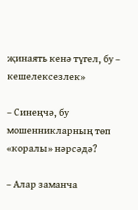җинаять кенә түгел, бу – кешелексезлек»

– Синеңчә, бу мошенникларның төп «коралы» нәрсәдә?

– Алар заманча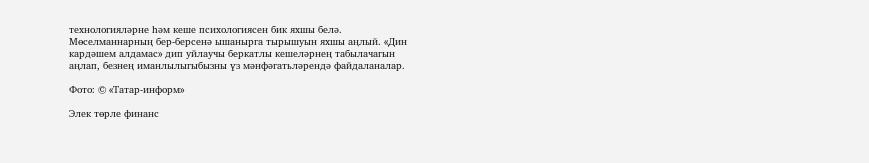технологияләрне һәм кеше психологиясен бик яхшы белә. Мөселманнарның бер-берсенә ышанырга тырышуын яхшы аңлый. «Дин кардәшем алдамас» дип уйлаучы беркатлы кешеләрнең табылачагын аңлап, безнең иманлылыгыбызны үз мәнфәгатьләрендә файдаланалар.

Фото: © «Татар-информ»

Элек төрле финанс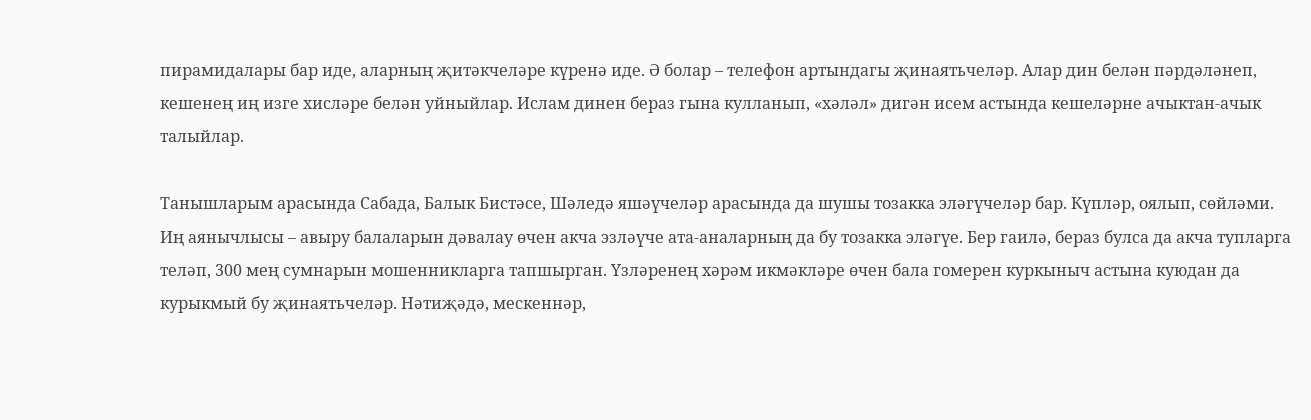пирамидалары бар иде, аларның җитәкчеләре күренә иде. Ә болар – телефон артындагы җинаятьчеләр. Алар дин белән пәрдәләнеп, кешенең иң изге хисләре белән уйныйлар. Ислам динен бераз гына кулланып, «хәләл» дигән исем астында кешеләрне ачыктан-ачык талыйлар.

Танышларым арасында Сабада, Балык Бистәсе, Шәледә яшәүчеләр арасында да шушы тозакка эләгүчеләр бар. Күпләр, оялып, сөйләми. Иң аянычлысы – авыру балаларын дәвалау өчен акча эзләүче ата-аналарның да бу тозакка эләгүе. Бер гаилә, бераз булса да акча тупларга теләп, 300 мең сумнарын мошенникларга тапшырган. Үзләренең хәрәм икмәкләре өчен бала гомерен куркыныч астына куюдан да курыкмый бу җинаятьчеләр. Нәтиҗәдә, мескеннәр,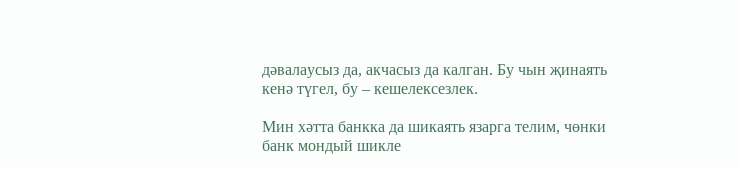дәвалаусыз да, акчасыз да калган. Бу чын җинаять кенә түгел, бу – кешелексезлек.

Мин хәтта банкка да шикаять язарга телим, чөнки банк мондый шикле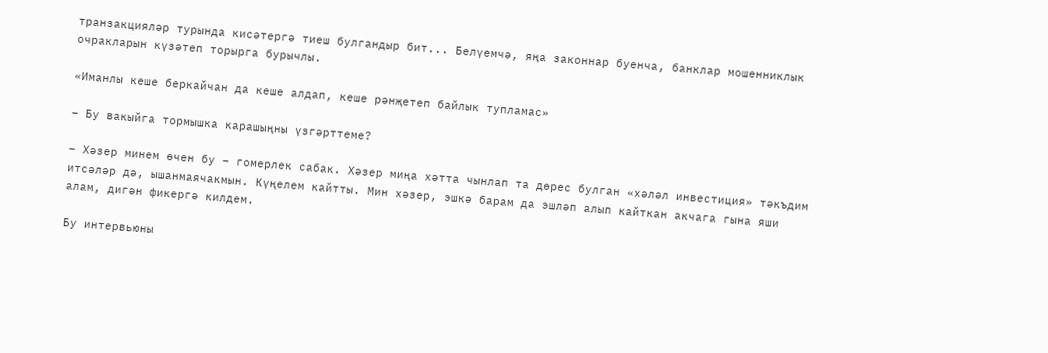транзакцияләр турында кисәтергә тиеш булгандыр бит... Белүемчә, яңа законнар буенча, банклар мошенниклык очракларын күзәтеп торырга бурычлы.

«Иманлы кеше беркайчан да кеше алдап, кеше рәнҗетеп байлык тупламас»

– Бу вакыйга тормышка карашыңны үзгәрттеме?

– Хәзер минем өчен бу – гомерлек сабак. Хәзер миңа хәтта чынлап та дөрес булган «хәләл инвестиция» тәкъдим итсәләр дә, ышанмаячакмын. Күңелем кайтты. Мин хәзер, эшкә барам да эшләп алып кайткан акчага гына яши алам, дигән фикергә килдем.

Бу интервьюны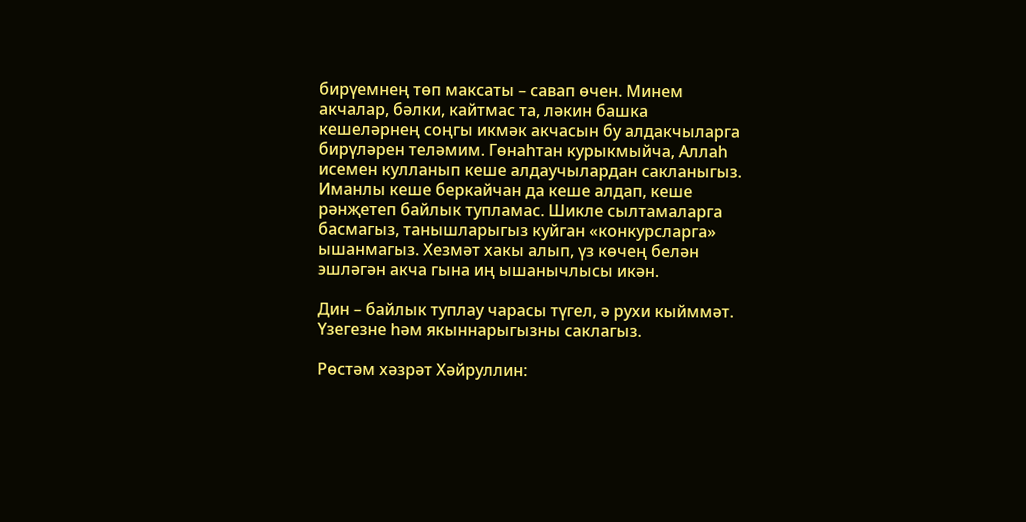бирүемнең төп максаты – савап өчен. Минем акчалар, бәлки, кайтмас та, ләкин башка кешеләрнең соңгы икмәк акчасын бу алдакчыларга бирүләрен теләмим. Гөнаһтан курыкмыйча, Аллаһ исемен кулланып кеше алдаучылардан сакланыгыз. Иманлы кеше беркайчан да кеше алдап, кеше рәнҗетеп байлык тупламас. Шикле сылтамаларга басмагыз, танышларыгыз куйган «конкурсларга» ышанмагыз. Хезмәт хакы алып, үз көчең белән эшләгән акча гына иң ышанычлысы икән.

Дин – байлык туплау чарасы түгел, ә рухи кыйммәт. Үзегезне һәм якыннарыгызны саклагыз.

Рөстәм хәзрәт Хәйруллин: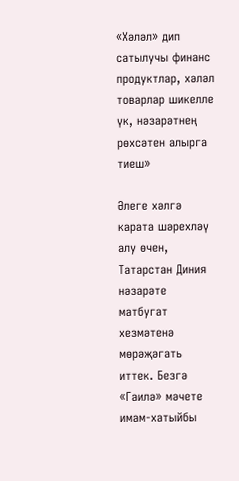«Хәләл» дип сатылучы финанс продуктлар, хәләл товарлар шикелле үк, нәзарәтнең рөхсәтен алырга тиеш»

Әлеге хәлгә карата шәрехләү алу өчен, Татарстан Диния нәзарәте матбугат хезмәтенә мөрәҗәгать иттек. Безгә «Гаилә» мәчете имам-хатыйбы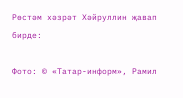Рөстәм хәзрәт Хәйруллин җавап бирде:

Фото: © «Татар-информ», Рамил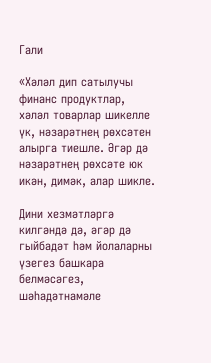Гали

«Хәләл дип сатылучы финанс продуктлар, хәләл товарлар шикелле үк, нәзарәтнең рөхсәтен алырга тиешле. Әгәр дә нәзарәтнең рөхсәте юк икән, димәк, алар шикле.

Дини хезмәтләргә килгәндә дә, әгәр дә гыйбадәт һәм йолаларны үзегез башкара белмәсәгез, шәһадәтнамәле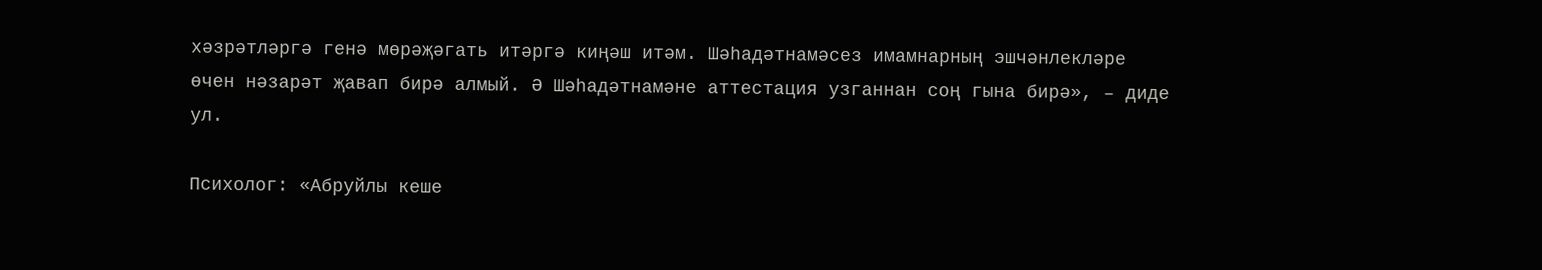хәзрәтләргә генә мөрәҗәгать итәргә киңәш итәм. Шәһадәтнамәсез имамнарның эшчәнлекләре өчен нәзарәт җавап бирә алмый. Ә Шәһадәтнамәне аттестация узганнан соң гына бирә», – диде ул.

Психолог: «Абруйлы кеше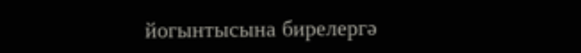йогынтысына бирелергә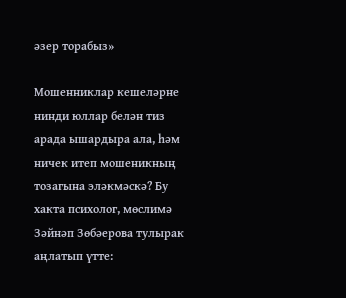әзер торабыз»

Мошенниклар кешеләрне нинди юллар белән тиз арада ышардыра ала, һәм ничек итеп мошеникның тозагына эләкмәскә? Бу хакта психолог, мөслимә Зәйнәп Зөбәерова тулырак аңлатып үтте: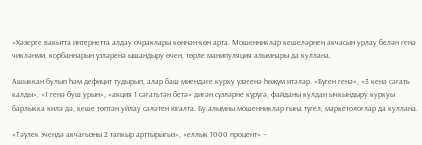«Хәзерге вакытта интернетта алдау очраклары көннән-көн арта. Мошенниклар кешеләрнең акчасын урлау белән генә чикләнми, корбаннарын үзләренә ышандыру өчен, төрле манипуляция алымнары да куллана.

Ашыккан булып һәм дефицит тудырып, алар баш миендәге курку үзәгенә һөҗүм итәләр. «Бүген генә», «3 кенә сәгать калды», «1 генә буш урын», «акция 1 сәгатьтән бетә» дигән сүзләрне күрүгә, файданы кулдан ычкындыру куркуы барлыкка килә дә, кеше төптән уйлау сәләтен югалта. Бу алымны мошенниклар гына түгел, маркетологлар да куллана.

«Тәүлек эчендә акчагызны 2 тапкыр арттырыгыз», «еллык 1000 процент» –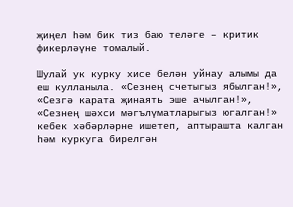җиңел һәм бик тиз баю теләге – критик фикерләүне томалый.

Шулай ук курку хисе белән уйнау алымы да еш кулланыла. «Сезнең счетыгыз ябылган!», «Сезгә карата җинаять эше ачылган!», «Сезнең шәхси мәгълүматларыгыз югалган!» кебек хәбәрләрне ишетеп, аптырашта калган һәм куркуга бирелгән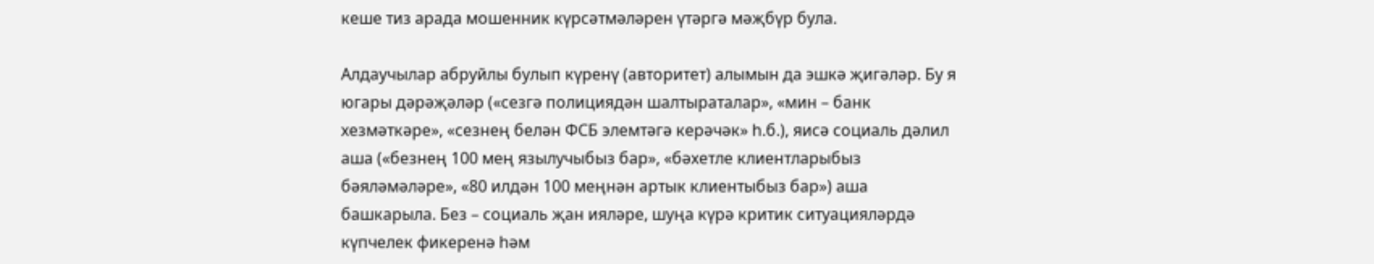кеше тиз арада мошенник күрсәтмәләрен үтәргә мәҗбүр була.

Алдаучылар абруйлы булып күренү (авторитет) алымын да эшкә җигәләр. Бу я югары дәрәҗәләр («сезгә полициядән шалтыраталар», «мин – банк хезмәткәре», «сезнең белән ФСБ элемтәгә керәчәк» һ.б.), яисә социаль дәлил аша («безнең 100 мең язылучыбыз бар», «бәхетле клиентларыбыз бәяләмәләре», «80 илдән 100 меңнән артык клиентыбыз бар») аша башкарыла. Без – социаль җан ияләре, шуңа күрә критик ситуацияләрдә күпчелек фикеренә һәм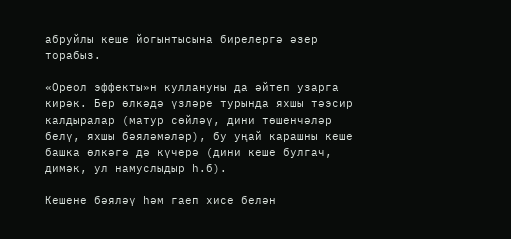абруйлы кеше йогынтысына бирелергә әзер торабыз.

«Ореол эффекты»н куллануны да әйтеп узарга кирәк. Бер өлкәдә үзләре турында яхшы тәэсир калдыралар (матур сөйләү, дини төшенчәләр белү, яхшы бәяләмәләр), бу уңай карашны кеше башка өлкәгә дә күчерә (дини кеше булгач, димәк, ул намуслыдыр һ.б).

Кешене бәяләү һәм гаеп хисе белән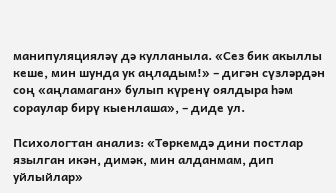манипуляцияләү дә кулланыла. «Сез бик акыллы кеше, мин шунда ук аңладым!» – дигән сүзләрдән соң «аңламаган» булып күренү оялдыра һәм сораулар бирү кыенлаша», – диде ул.

Психологтан анализ: «Төркемдә дини постлар язылган икән, димәк, мин алданмам, дип уйлыйлар»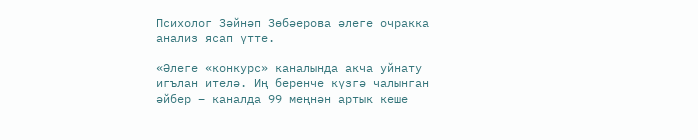Психолог Зәйнәп Зөбәерова әлеге очракка анализ ясап үтте.

«Әлеге «конкурс» каналында акча уйнату игълан ителә. Иң беренче күзгә чалынган әйбер – каналда 99 меңнән артык кеше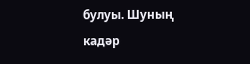булуы. Шуның кадәр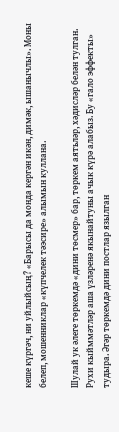кеше күргәч, ни уйлыйсың? «Барысы да монда кергән икән, димәк, ышанычлы». Моны белеп, мошенниклар «күпчелек тәэсире» алымын куллана.

Шулай ук әлеге төркемдә «дини төсмер» бар, төркем аятьләр, хәдисләр белән тулган. Рухи кыйммәтләр аша үзләренә якынайтуны ачык күрә алабыз. Бу «гало эффекты» тудыра. Әгәр төркемдә дини постлар язылган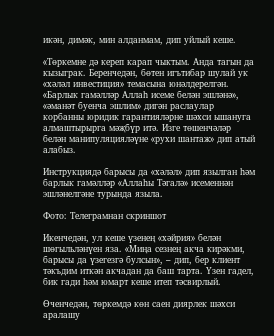икән, димәк, мин алданмам, дип уйлый кеше.

«Төркемне дә кереп карап чыктым. Анда тагын да кызыграк. Беренчедән, бөтен игътибар шулай ук «хәләл инвестиция» темасына юнәлдерелгән. «Барлык гамәлләр Аллаһ исеме белән эшләнә», «әманәт буенча эшлим» дигән раслаулар корбанны юридик гарантияләрне шәхси ышануга алмаштырырга мәҗбүр итә. Изге төшенчәләр белән манипуляцияләүне «рухи шантаж» дип атый алабыз.

Инструкциядә барысы да «хәләл» дип язылган һәм барлык гамәлләр «Аллаһы Тәгалә» исеменнән эшләнелгәне турында языла.

Фото: Телеграмнан скриншот

Икенчедән, ул кеше үзенең «хәйрия» белән шөгыльләнүен яза. «Миңа сезнең акча кирәкми, барысы да үзегезгә булсын», – дип, бер клиент тәкъдим иткән акчадан да баш тарта. Үзен гадел, бик гади һәм юмарт кеше итеп тәсвирлый.

Өченчедән, төркемдә көн саен диярлек шәхси аралашу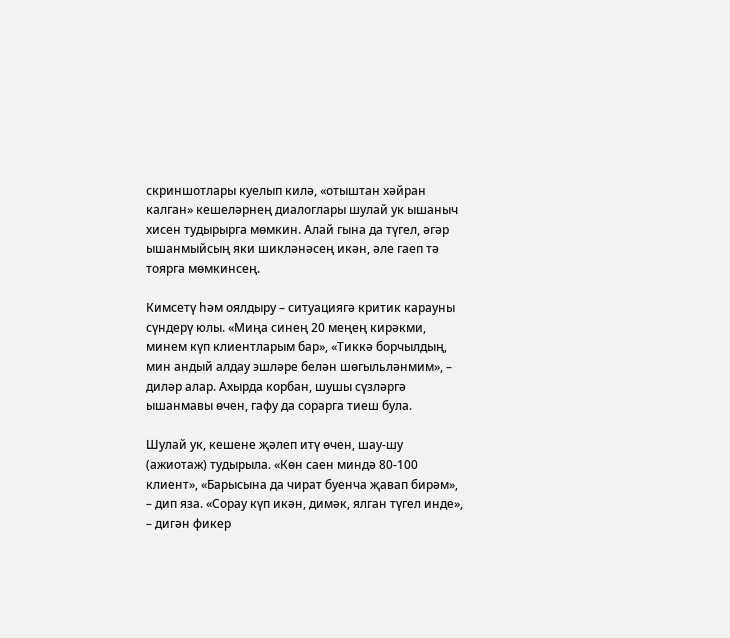скриншотлары куелып килә, «отыштан хәйран калган» кешеләрнең диалоглары шулай ук ышаныч хисен тудырырга мөмкин. Алай гына да түгел, әгәр ышанмыйсың яки шикләнәсең икән, әле гаеп тә тоярга мөмкинсең.

Кимсетү һәм оялдыру – ситуациягә критик карауны сүндерү юлы. «Миңа синең 20 меңең кирәкми, минем күп клиентларым бар», «Тиккә борчылдың, мин андый алдау эшләре белән шөгыльләнмим», – диләр алар. Ахырда корбан, шушы сүзләргә ышанмавы өчен, гафу да сорарга тиеш була.

Шулай ук, кешене җәлеп итү өчен, шау-шу (ажиотаж) тудырыла. «Көн саен миндә 80-100 клиент», «Барысына да чират буенча җавап бирәм», – дип яза. «Сорау күп икән, димәк, ялган түгел инде», – дигән фикер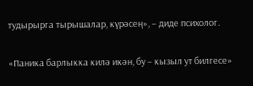тудырырга тырышалар, күрәсең», – диде психолог.

«Паника барлыкка килә икән, бу – кызыл ут билгесе»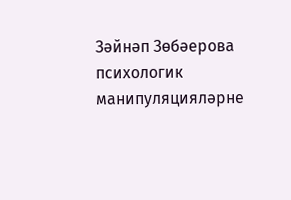Зәйнәп Зөбәерова психологик манипуляцияләрне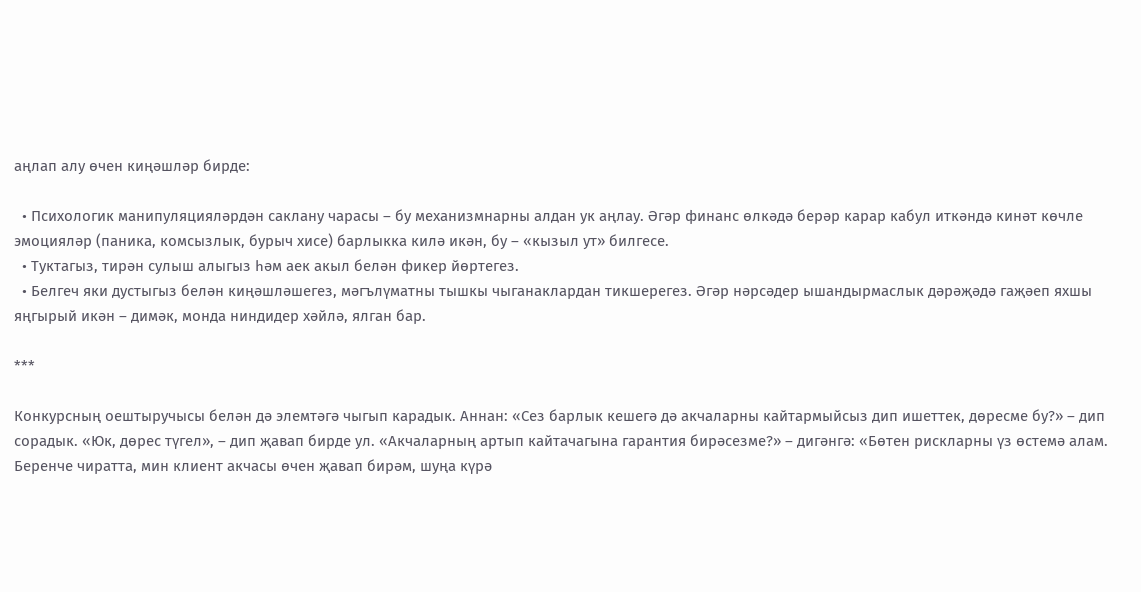аңлап алу өчен киңәшләр бирде:

  • Психологик манипуляцияләрдән саклану чарасы – бу механизмнарны алдан ук аңлау. Әгәр финанс өлкәдә берәр карар кабул иткәндә кинәт көчле эмоцияләр (паника, комсызлык, бурыч хисе) барлыкка килә икән, бу – «кызыл ут» билгесе.
  • Туктагыз, тирән сулыш алыгыз һәм аек акыл белән фикер йөртегез.
  • Белгеч яки дустыгыз белән киңәшләшегез, мәгълүматны тышкы чыганаклардан тикшерегез. Әгәр нәрсәдер ышандырмаслык дәрәҗәдә гаҗәеп яхшы яңгырый икән – димәк, монда ниндидер хәйлә, ялган бар.

***

Конкурсның оештыручысы белән дә элемтәгә чыгып карадык. Аннан: «Сез барлык кешегә дә акчаларны кайтармыйсыз дип ишеттек, дөресме бу?» – дип сорадык. «Юк, дөрес түгел», – дип җавап бирде ул. «Акчаларның артып кайтачагына гарантия бирәсезме?» – дигәнгә: «Бөтен рискларны үз өстемә алам. Беренче чиратта, мин клиент акчасы өчен җавап бирәм, шуңа күрә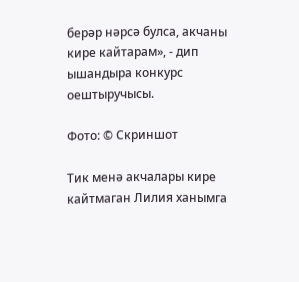берәр нәрсә булса, акчаны кире кайтарам», - дип ышандыра конкурс оештыручысы.

Фото: © Скриншот

Тик менә акчалары кире кайтмаган Лилия ханымга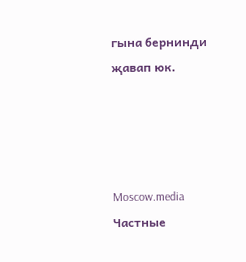гына бернинди җавап юк.




Moscow.media
Частные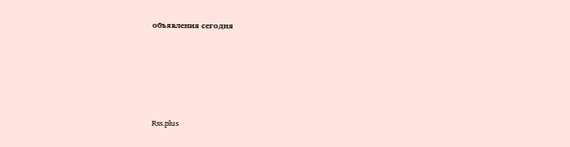объявления сегодня





Rss.plus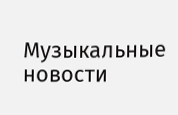Музыкальные новости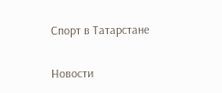Спорт в Татарстане

Новости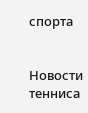спорта


Новости тенниса